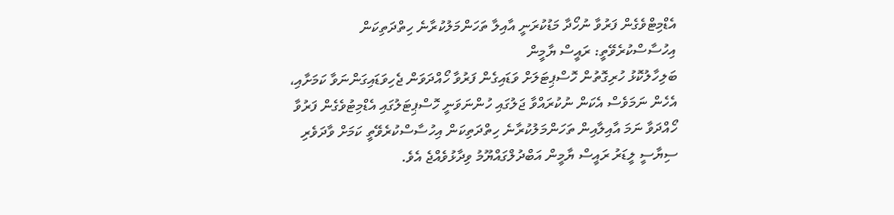އެޑްމިޓްވެގެން ފަރުވާ ނުހޯދާ މަޑުކުރަނީ އާއިލާ ތަހަންމަލުކުރާނެ ހިތްދަތިކަން އިހުސާސްކުރެވޭތީ: ރައީސް ޔާމީން
ބަލިހާލުކޮޅު ހުރިގޮތުން ހޮސްޕިޓަލަށް ވަޑައިގެން ފަރުވާ ހޯއްދަވަން ޖެހިވަޑައިގަންނަވާ ކަމަށާއި، އެހެން ނަމަވެސް އެކަން ނުކުރައްވާ ޖަލުގައި ހުންނަވަނީ ހޮސްޕިޓަލުގައި އެޑްމިޓުވެގެން ފަރުވާ ހޯއްދަވާ ނަމަ އާއިލާއިން ތަހަންމަލުކުރާނެ ހިތްދަތިކަން އިހުސާސްކުރެވޭތީ ކަމަށް ވާދަވެރި ސިޔާސީ ލީޑަރު ރައީސް ޔާމީން އަބްދުލްގައްޔޫމު ވިދާޅުވެއްޖެ އެވެ.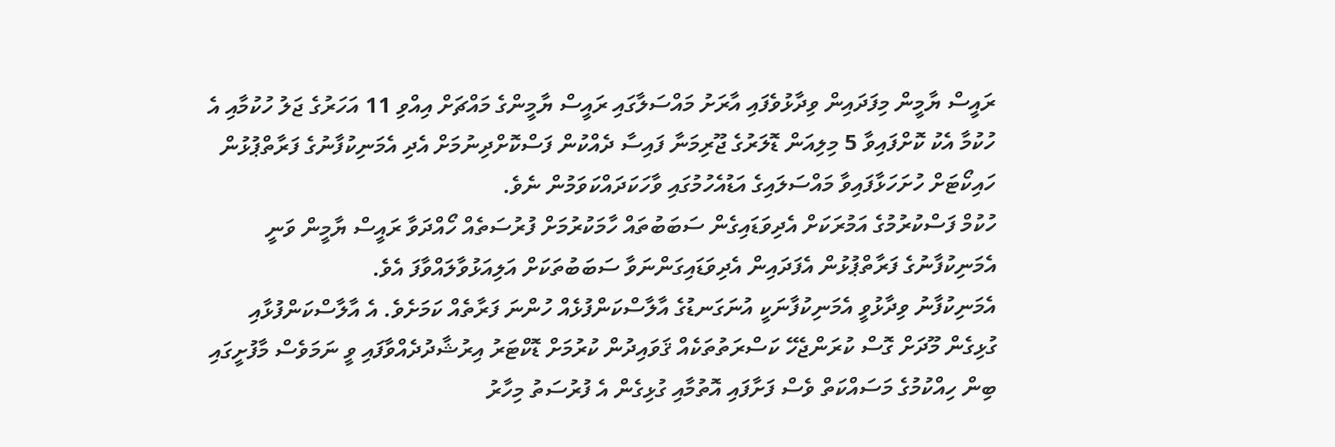ރައީސް ޔާމީން މިފަދައިން ވިދާޅުވެފައި އާރަށު މައްސަލާގައި ރައީސް ޔާމީންގެ މައްޗަށް އިއްވި 11 އަހަރުގެ ޖަލު ހުކުމާއި އެ ހުކުމާ އެކު ކޮށްފައިވާ 5 މިލިއަން ޑޮލަރުގެ ޖޫރިމަނާ ފައިސާ ދެއްކުން ފަސްކޮށްދިނުމަށް އެދި އެމަނިކުފާނުގެ ފަރާތްޕުޅުން ހައިކޯޓަށް ހުށަހަޅާފައިވާ މައްސަލައިގެ އަޑުއެހުމުގައި ވާހަކަދައްކަވަމުން ނެވެ.
ހުކުމް ފަސްކުރުމުގެ އަމުރަކަށް އެދިވަޑައިގެން ސަބަބުތައް ހާމަކުރުމަށް ފުރުސަތެއް ހޯއްދަވާ ރައީސް ޔާމީން ވަނީ އެމަނިކުފާނުގެ ފަރާތްޕުޅުން އެފަދައިން އެދިވަޑައިގަންނަވާ ސަބަބުތަކަށް އަލިއަޅުވާލައްވާފަ އެވެ.
އެމަނިކުފާނު ވިދާޅުވީ އެމަނިކުފާނަކީ އުނަގަނޑުގެ އާލާސްކަންފުޅެއް ހުންނަ ފަރާތެއް ކަމަށެވެ. އެ އާލާސްކަންފުޅާއި ގުޅިގެން މޫދަށް ގޮސް ކުރަންޖެހޭ ކަސްރަތުތަކެއް ޤަވައިދުން ކުރުމަށް ޑޮކްޓަރު އިރުޝާދުދެއްވާފައި ވީ ނަމަވެސް މާފުށީގައި ބިން ހިއްކުމުގެ މަސައްކަތް ވެސް ފަށާފައި އޮތުމާއި ގުޅިގެން އެ ފުރުސަތު މިހާރު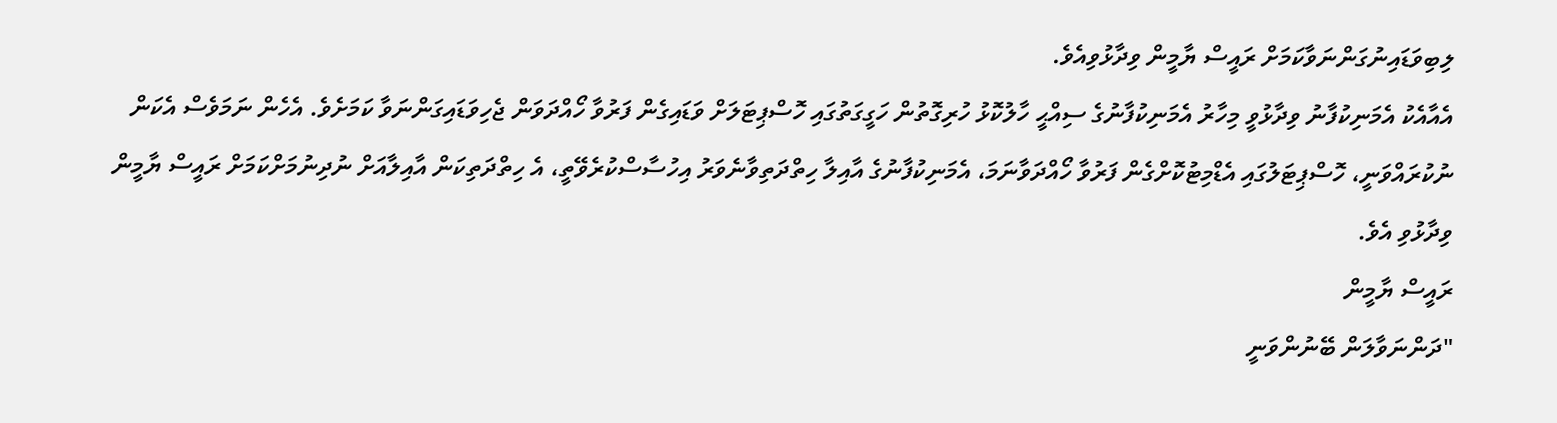ލިބިވަޑައިނުގަންނަވާކަމަށް ރައީސް ޔާމީން ވިދާޅުވިއެވެ.
އެއާއެކު އެމަނިކުފާނު ވިދާޅުވީ މިހާރު އެމަނިކުފާނުގެ ސިއްޙީ ހާލުކޮޅު ހުރިގޮތުން ހަގީގަތުގައި ހޮސްޕިޓަލަށް ވަޑައިގެން ފަރުވާ ހޯއްދަވަން ޖެހިވަޑައިގަންނަވާ ކަމަށެވެ. އެހެން ނަމަވެސް އެކަން ނުކުރައްވަނީ، ހޮސްޕިޓަލުގައި އެޑްމިޓުކޮށްގެން ފަރުވާ ހޯއްދަވާނަމަ، އެމަނިކުފާނުގެ އާއިލާ ހިތްދަތިވާނެވަރު އިހުސާސްކުރެވޭތީ، އެ ހިތްދަތިކަން އާއިލާއަށް ނުދިނުމަށްކަމަށް ރައީސް ޔާމީން ވިދާޅުވި އެވެ.
ރައީސް ޔާމީން
"ދަންނަވާލަން ބޭނުންވަނީ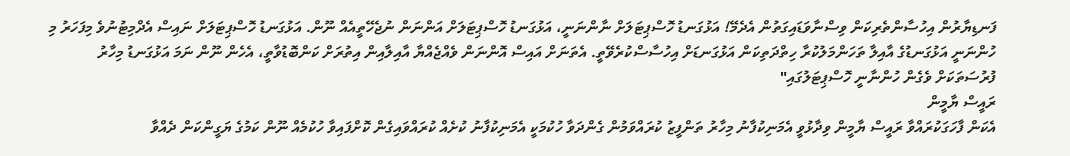ފަނޑިޔާރުން އިހުސާންތެރިކަން ވިސްނާވަޑައިގަތުން އެދެމޭ! އަޅުގަނޑު ހޮސްޕިޓަލަށް ނާންނަނީ، އަޅުގަނޑު ހޮސްޕިޓަލަށް އަންނަން ނުޖެހޭތީއެއް ނޫން. އަޅުގަނޑު ހޮސްޕިޓަލަށް ނައިސް އެދްމިޓުނުވެ މިފަހަރު މި ހުންނަނީ އަޅުގަނޑުގެ އާއިލާ ތަހަންމަލުކުރާ ހިތްދަތިކަން އަޅުގަނޑަށް އިހުސާސްކުރެވޭތީ. އެތަނަށް އައިސް އޮންނަން ވެއްޖެއްޔާ އާއިލާއިން އިތުރަށް ކަންބޮޑުވާތީ، އެހެން ނޫން ނަމަ އަޅުގަނޑު މިހާރު ފުރުސަތަކަށް ވެގެން ހުންނާނީ ހޮސްޕިޓަލުގައި"
ރައީސް ޔާމީން
އެކަން ފާހަގަކުރައްވާ ރައީސް ޔާމީން ވިދާޅުވީ އެމަނިކުފާނު މިހާރު ތަންފީޒު ކުރައްވަމުން ގެންދަވާ ހުކުމަކީ އެމަނިކުފާނު ކުށެއް ކުރައްވައިގެން ކޮށްފައިވާ ހުކުމެއް ނޫން ކަމުގެ ޔަގީންކަން ދެއްވާ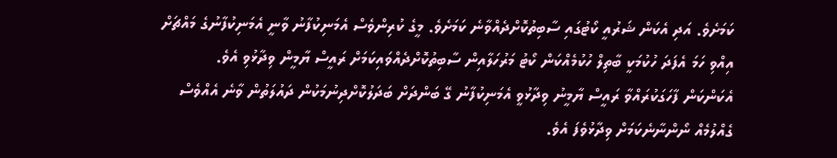ކަމަށެވެ. އަދި އެކަން ޝަރުއީ ކޯޓުގައި ސާބިތުކޮށްދެއްވާނެ ކަމަށެވެ. މީގެ ކުރިންވެސް އެމަނިކުފާނު ވާނީ އެމަނިކުފާނުގެ މައްޗަށް އިއްވި ހަމަ އެފަދަ ހުކުމަކީ ބާތިލް ހުކުމެއްކަން ކޯޓު މަރުހަލާއިން ސާބިތުކޮށްދެއްވައިކަމަށް ރައީސް ޔާމީން ވިދާޅުވި އެވެ.
އެކަންކަން ފާހަގަކުރައްވާ ރައީސް ޔާމީނު ވިދާޅުވީ އެމަނިކުފާނު ގޭ ބަންދަށް ބަދަލުކޮށްދިނުމަކުން ދައުލަތުން ވާނެ އެއްވެސް ގެއްލުމެއް ނޯންނާނެކަމަށް ވިދާޅުވެފަ އެވެ.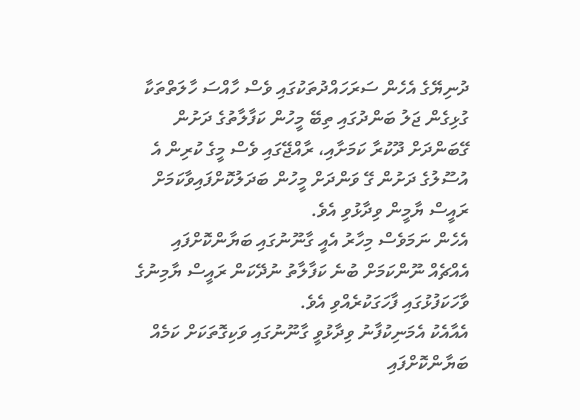ދުނިޔޭގެ އެހެން ސަރަހައްދުތަކުގައި ވެސް ހާއްސަ ހާލަތްތަކާ ގުޅިގެން ޖަލު ބަންދުގައި ތިބޭ މީހުން ކަފާލާތުގެ ދަށުން ގޭބަންދަށް ދޫކުރާ ކަމަށާއި، ރާއްޖޭގައި ވެސް މީގެ ކުރިން އެ އުސޫލުގެ ދަށުން ގޭ ވަންދަށް މީހުން ބަދަލުކޮށްފައިވާކަމަށް ރައީސް ޔާމީން ވިދާޅުވި އެވެ.
އެހެން ނަމަވެސް މިހާރު އެއީ ގާނޫނުގައި ބަޔާންކޮށްފައި އެއްޗެއް ނޫންކަމަށް ބުނެ ކަފާލާތު ނުދޭކަން ރައީސް ޔާމިނުގެ ވާހަކަފުޅުގައި ފާހަގަކުރެއްވި އެވެ.
އެއާއެކު އެމަނިކުފާނު ވިދާޅުވީ ގާނޫނުގައި ވަކިގޮތަކަށް ކަމެއް ބަޔާންކޮށްފައި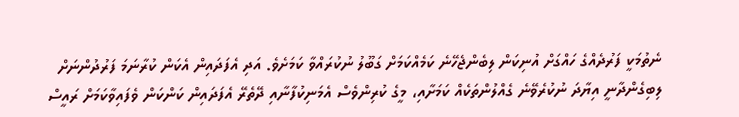ނެތުމަކީ ފަރުދެއްގެ ހައްގަށް އުނިކަން ލިބެންޖެހޭނެ ކަމެއްކަމަށް ގަބޫލު ނުކުރައްވާ ކަމަށެވެ. އަދި އެފަދައިން އެކަން ކުރާނަމަ ފަރުދުންނަށް ލިބިގެންދާނީ އިޔާދަ ނުކުރެވޭނެ ގެއްލުންތަކެއް ކަމަށާއި، މީގެ ކުރިންވެސް އެމަނިކުފާނާއި ދޭތެރޭ އެފަދައިން ކަންކަން ވެފައިވާކަމަށް ރައީސް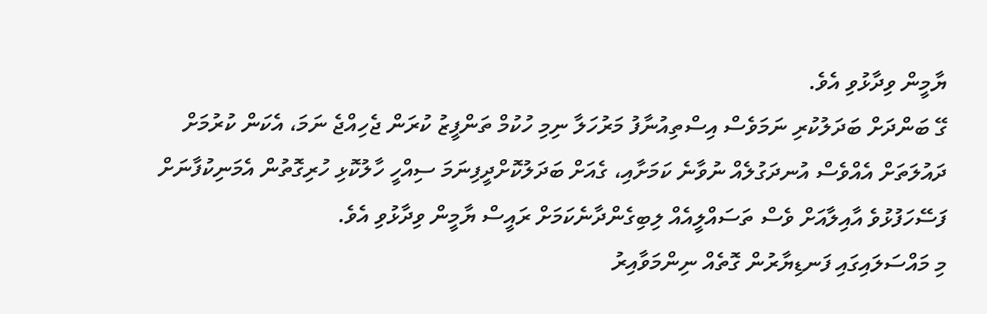ޔާމީން ވިދާޅުވި އެވެ.
ގޭ ބަންދަށް ބަދަލުކުރި ނަމަވެސް އިސްތިއުނާފު މަރުހަލާ ނިމި ހުކުމް ތަންފީޒު ކުރަން ޖެހިއްޖެ ނަމަ، އެކަން ކުރުމަށް ދައުލަތަށް އެއްވެސް އުނދަގުލެއް ނުވާނެ ކަމަށާއި، ގެއަށް ބަދަލުކޮށްދީފިނަމަ ސިއްހީ ހާލުކޮޅި ހުރިގޮތުން އެމަނިކުފާނަށް ފަސޭހަފުޅުވެ އާއިލާއަށް ވެސް ތަސައްލީއެއް ލިބިގެންދާނެކަމަށް ރައީސް ޔާމީން ވިދާޅުވި އެވެ.
މި މައްސަލައިގައި ފަނޑިޔާރުން ގޮތެއް ނިންމަވާއިރު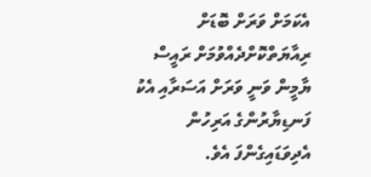އެކަމަށް ވަރަށް ބޮޑަށް ރިއާޔަތްކޮށްދެއްވުމަށް ރައީސް ޔާމީން ވަނީ ވަރަށް އަސަރާއި އެކު ފަނޑިޔާރުންގެ އަރިހުން އެދިވަޑައިގެންފަ އެވެ.